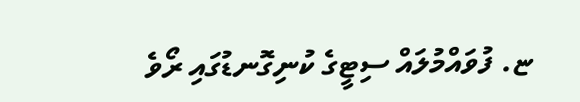ޏ. ފުވައްމުލައް ސިޓީގެ ކުނިގޮނޑުގައި ރޯވެ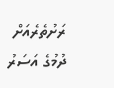ރަށުތެރެއަށް ދުމުގެ އަސަރު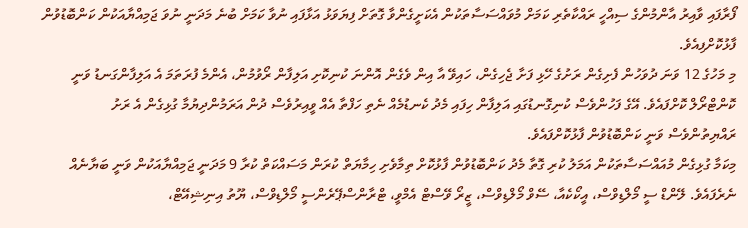ފޯރާފައި ވާއިރު އާންމުންގެ ސިއްހީ ރައްކާތެރި ކަމަށް މުވައްސަސާތަކުން އެކަށީގެންވާ ގޮތަށް ފިޔަވަޅު އަޅާފައި ނުވާ ކަމަށް ބުނެ މަދަނީ ނުވަ ޖަމިއްޔާއަކުން ކަންބޮޑުވުން ފާޅުކޮށްފިއެވެ.
މި މަހުގެ 12 ވަނަ ދުވަހުން ފެށިގެން ރަށުގެ ހޭޅި ފަށާ ޖެހިގެން، ހައިވޭ އާ އިން ވެގެން އޮންނަ ކުނިކޮށި އަލިފާން ރޯވުމުން، އެންމެ ފުރަތަމަ އެ އަލިފާންގަނޑު ވަނީ ކޮންޓްރޯލް ކޮށްފައެވެ. އޭގެ ފަހުންވެސް ކުނިގޮނޑުގައި އަލިފާން ހިފައި މެދު ކެނޑުމެއް ނެތި ހަފްތާ އެއް ވީއިރުވެސް ދުން އަރަމުންދިޔުމާ ގުޅިގެން އެ ރަށު ރައްޔިތުންވެސް ވަނީ ކަންބޮޑުވުން ފާޅުކޮށްފައެވެ.
މިކަމާ ގުޅިގެން މުއައްސަސާތަކުން އަމަލު ކުރި ގޮތާ މެދު ކަންބޮޑުވުން ފާޅުކޮށް ތިމާވެށި ހިމާޔަތް ކުރަން މަސައްކަތް ކުރާ 9 މަދަނީ ޖަމިއްޔާއަކުން ވަނީ ބަޔާނެއް ނެރެފައެވެ. ލޭންޑް ސީ މޯލްޑިވްސް، އީކޯކެއާ، ސޭވް މޯލްޑިވްސް، ޒީރޯ ވޭސްޓް އެމްވީ، ޓްރާންސްޕޭރެންސީ މޯލްޑިވްސް، ޔޫތު އިނިޝިއޭޓް،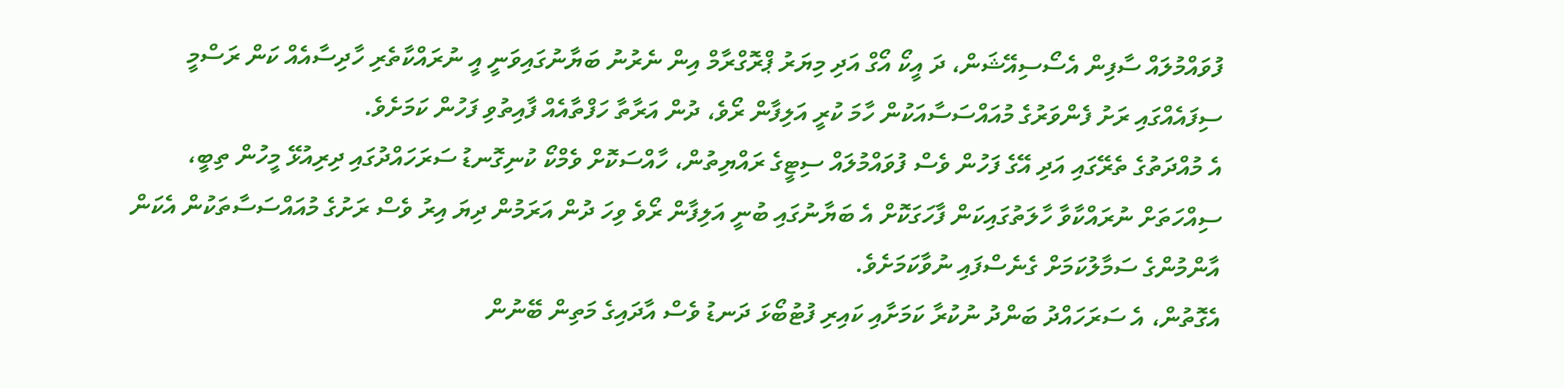ފުވައްމުލައް ސާފިން އެސޯސިއޭޝަން، ދަ އީކޯ އޯގް އަދި މިޔަރު ޕްރޮގްރާމް އިން ނެރުނު ބަޔާނުގައިވަނީ އީ ނުރައްކާތެރި ހާދިސާއެއް ކަން ރަސްމީ ސިފައެއްގައި ރަށު ފެންވަރުގެ މުއައްސަސާއަކުން ހާމަ ކުރީ އަލިފާން ރޯވެ، ދުން އަރާތާ ހަފްތާއެއް ފާއިތުވި ފަހުން ކަމަށެވެ.
އެ މުއްދަތުގެ ތެރޭގައި އަދި އޭގެ ފަހުން ވެސް ފުވައްމުލައް ސިޓީގެ ރައްޔިތުން، ހާއްސަކޮށް ވެމްކޯ ކުނިގޮނޑު ސަރަހައްދުގައި ދިރިއުޅޭ މީހުން ތިބީ، ސިއްހަތަށް ނުރައްކާވާ ހާލަތުގައިކަން ފާހަގަކޮށް އެ ބަޔާނުގައި ބުނީ އަލިފާން ރޯވެ ވިހަ ދުން އަރަމުން ދިޔަ އިރު ވެސް ރަށުގެ މުއައްސަސާތަކުން އެކަން އާންމުންގެ ސަމާލުކަމަށް ގެނެސްފައި ނުވާކަމަށެވެ.
އެގޮތުން، އެ ސަރަހައްދު ބަންދު ނުކުރާ ކަމަށާއި ކައިރި ފުޓުބޯޅަ ދަނޑު ވެސް އާދައިގެ މަތިން ބޭނުން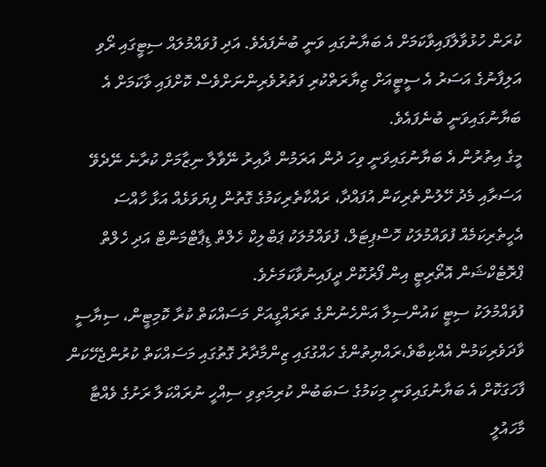ކުރަން ހުޅުވާލާފައިވާކަމަށް އެ ބަޔާނުގައި ވަނީ ބުނެފައެވެ. އަދި ފުވައްމުލައް ސިޓީގައި ރޯވި އަލިފާނުގެ އަސަރު އެ ސީޓީއަށް ޒިޔާރަތްކުރި ފަތުރުވެރިންނަށްވެސް ކޮށްފައި ވާކަމަށް އެ ބަޔާނުގައިވަނީ ބުނެފައެވެ.
މީގެ އިތުރުން އެ ބަޔާނުގައިވަނީ ވިހަ ދުން އަރަމުން ދާއިރު ނޭވާލާ ނިޒާމަށް ކުރާނެ ނޭދެވޭ އަސަރާއި މެދު ހޭލުންތެރިކަން އުފައްދާ، ރައްކާތެރިކަމުގެ ގޮތުން ފިޔަވަޅެއް އަޅާ ހާއްސަ އެހީތެރިކަމެއް ފުވައްމުލަކު ހޮސްޕިޓަލް، ފުވައްމުލަކު ޕަބްލިކް ހެލްތް ޑިޕާޓްމަންޓް އަދި ހެލްތް ޕްރޮޓެކްޝަން އޮތޯރިޓީ އިން ފޯރުކޮށް ދީފައިނުވާކަމަށެވެ.
ފުވައްމުލަކު ސިޓީ ކައުންސިލާ އަންހެނުންގެ ތަރައްގީއަށް މަސައްކަތް ކުރާ ކޮމިޓީން، ސިޔާސީ ވާދަވެރިކަމުން އެއްކިބާވެ،ރައްޔިތުންގެ ހައްގުގައި ޒިންމާދާރު ގޮތުގައި މަސައްކަތް ކުރުންޖެހޭކަން ފާހަގަކޮށް އެ ބަޔާނުގައިވަނީ މިކަމުގެ ސަބަބުން ކުރިމަތިވި ސިއްހީ ނުރައްކަލާ ރަށުގެ ވެއްޓާ މާހައުލީ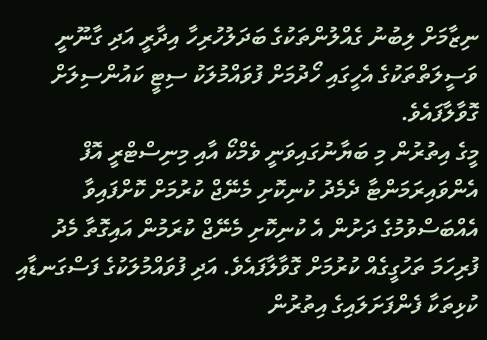ނިޒާމަށް ލިބުނު ގެއްލުންތަކުގެ ބަދަލުހުރިހާ އިދާރީ އަދި ގާނޫނީ ވަސީލަތްތަކުގެ އެހީގައި ހޯދުމަށް ފުވައްމުލަކު ސިޓީ ކައުންސިލަށް ގޮވާލާފައެވެ.
މީގެ އިތުރުން މި ބަޔާނުގައިވަނީ ވެމްކޯ އާއި މިނިސްޓްރީ އޮފް އެންވައިރަމަންޓާ ދެމެދު ކުނިކޮށި މެނޭޖް ކުރުމަށް ކޮށްފައިވާ އެއްބަސްވުމުގެ ދަށުން އެ ކުނިކޮށި މެނޭޖް ކުރަމުން އައިގޮތާ މެދު ފުރިހަމަ ތަހުގީގެއް ކުރުމަށް ގޮވާލާފައެވެ. އަދި ފުވައްމުލަކުގެ ފަސްގަނޑާއި ކުޅިތަކާ ފެންފަށަލައިގެ އިތުރުން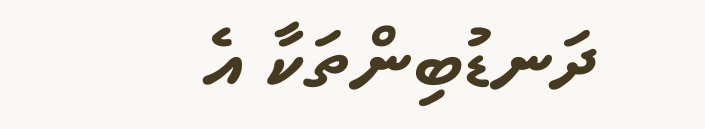ދަނޑުބިންތަކާ އެ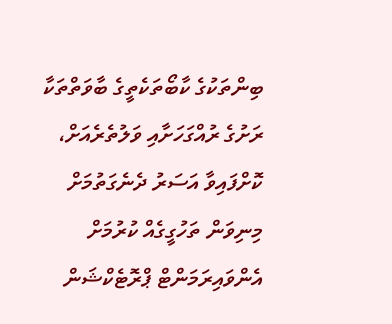ބިންތަކުގެ ކާބޯތަކެތީގެ ބާވަތްތަކާ ރަށުގެ ރުއްގަހަށާއި ވަލުތެރެއަށް، ކޮށްފައިވާ އަސަރު ދެނެގަތުމަށް މިނިވަން ތަހުގީގެއް ކުރުމަށް އެންވައިރަމަންޓް ޕްރޮޓެކްޝަން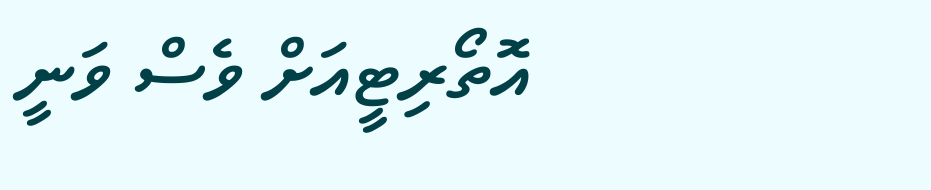އޮތޯރިޓީއަށް ވެސް ވަނީ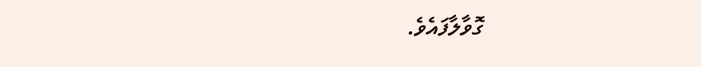ގޮވާލާފައެވެ.